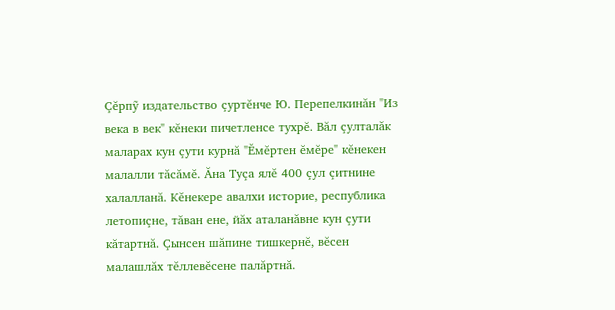Çĕрпỹ издательство çуртĕнче Ю. Перепелкинăн "Из века в век" кĕнеки пичетленсе тухрĕ. Вăл çулталăк маларах кун çути курнă "Ĕмĕртен ĕмĕре" кĕнекен малалли тăсăмĕ. Ăна Туçа ялĕ 400 çул çитнине халалланă. Кĕнекере авалхи историе, республика летопиçне, тăван ене, йăх аталанăвне кун çути кăтартнă. Çынсен шăпине тишкернĕ, вĕсен малашлăх тĕллевĕсене палăртнă.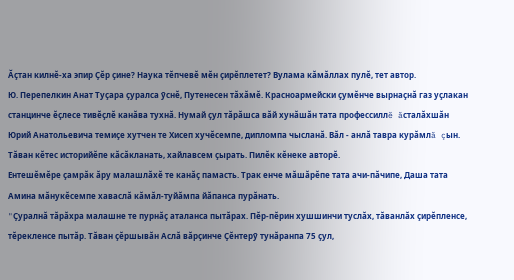Ăçтан килнĕ-ха эпир Çĕр çине? Наука тĕпчевĕ мĕн çирĕплетет? Вулама кăмăллах пулĕ, тет автор.
Ю. Перепелкин Анат Туçара çуралса ỹснĕ, Путенесен тăхăмĕ. Красноармейски çумĕнче вырнаçнă газ уçлакан станцинче ĕçлесе тивĕçлĕ канăва тухнă. Нумай çул тăрăшса вăй хунăшăн тата профессиллĕ ăсталăхшăн Юрий Анатольевича темиçе хутчен те Хисеп хучĕсемпе, дипломпа чысланă. Вăл - анлă тавра курăмлă çын. Тăван кĕтес историйĕпе кăсăкланать, хайлавсем çырать. Пилĕк кĕнеке авторĕ.
Ентешĕмĕре çамрăк ăру малашлăхĕ те канăç памасть. Трак енче мăшăрĕпе тата ачи-пăчипе, Даша тата Амина мăнукĕсемпе хаваслă кăмăл-туйăмпа йăпанса пурăнать.
"Çуралнă тăрăхра малашне те пурнăç аталанса пытăрах. Пĕр-пĕрин хушшинчи туслăх, тăванлăх çирĕпленсе, тĕрекленсе пытăр. Тăван çĕршывăн Аслă вăрçинче Çĕнтерỹ тунăранпа 75 çул,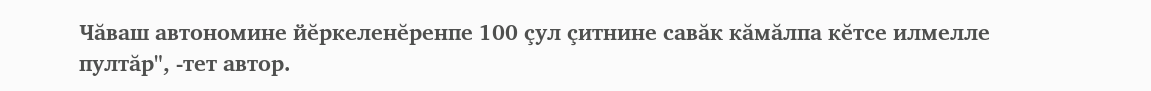Чăваш автономине йĕркеленĕренпе 100 çул çитнине савăк кăмăлпа кĕтсе илмелле пултăр", -тет автор.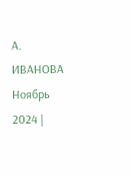А. ИВАНОВА
Ноябрь 2024 |